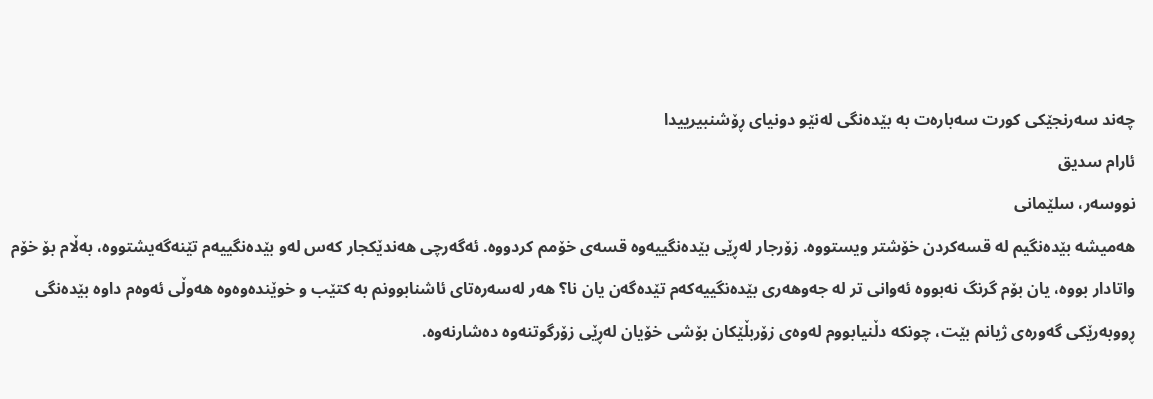چەند سەرنجێکی کورت سەبارەت بە بێدەنگی لەنێو دونیای ڕۆشنبیرییدا
ئارام سدیق
نووسەر، سلێمانی
هەمیشە بێدەنگیم لە قسەکردن خۆشتر ویستووە. زۆرجار لەڕێی بێدەنگییەوە قسەی خۆمم کردووە. ئەگەرچی هەندێکجار کەس لەو بێدەنگییەم تێنەگەیشتووە، بەڵام بۆ خۆم واتادار بووە، یان بۆم گرنگ نەبووە ئەوانی تر لە جەوهەری بێدەنگییەکەم تێدەگەن یان نا؟ هەر لەسەرەتای ئاشنابوونم بە کتێب و خوێندەوەوە هەوڵی ئەوەم داوە بێدەنگی ڕووبەرێکی گەورەی ژیانم بێت، چونکە دڵنیابووم لەوەی زۆربڵێکان بۆشی خۆیان لەڕێی زۆرگوتنەوە دەشارنەوە.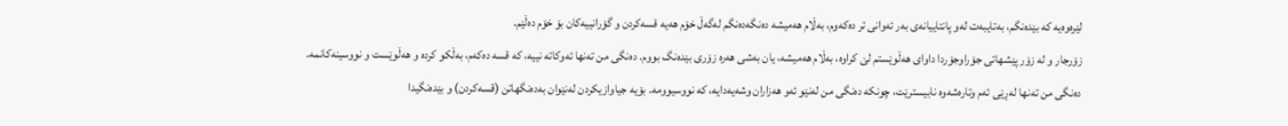لێرەوەیە کە بێدەنگم، بەتایبەت لەو پانتاییانەی بەر ئەوانی تر دەکەوم، بەڵام هەمیشە دەنگەدەنگم لەگەڵ خۆم هەیە قسەکردن و گۆرانییەکان بۆ خۆم دەڵێم.
زۆرجار و لە زۆر پێشهاتی جۆراوجۆردا داوای هەڵوێستم لێ کراوە، بەڵام هەمیشە، یان بەشی هەرە زۆری بێدەنگ بووم. دەنگی من تەنها ئەوکاتە نییە، کە قسە دەکەم، بەڵکو کردە و هەڵوێست و نووسینەکانمە. دەنگی من تەنها لەڕێی ئەم وتارەشەوە نابیسترێت، چونکە دەنگی من لەنێو ئەو هەزاران وشەیەدایە، کە نووسیوومە. بۆیە جیاوازیکردن لەنێوان بەدەنگهاتن (قسەکردن) و بێدەنگیدا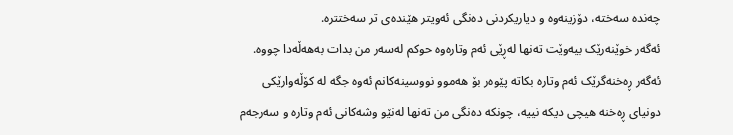چەندە سەختە، دۆزینەوە و دیاریکردنی دەنگی ئەویتر هێندەی تر سەختترە.
ئەگەر خوێنەرێک بیەوێت تەنها لەڕێی ئەم وتارەوە حوکم لەسەر من بدات بەهەڵەدا چووە. ئەگەر ڕەخنەگرێک ئەم وتارە بکاتە پێوەر بۆ هەموو نووسینەکانم ئەوە جگە لە کۆڵەوارێکی دونیای ڕەخنە هیچی دیکە نییە، چونکە دەنگی من تەنها لەنێو وشەکانی ئەم وتارە و سەرجەم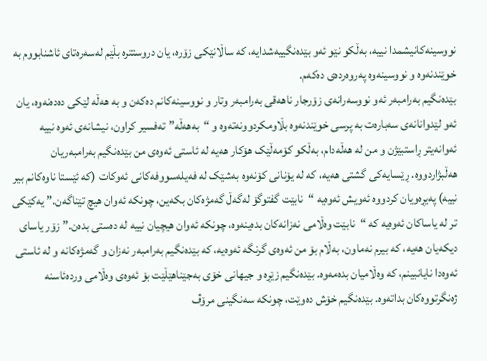نووسینەکانیشمدا نییە، بەڵکو نێو ئەو بێدەنگییەشدایە، کە ساڵانێکی زۆرە، یان دروستترە بڵێم لەسەرەتای ئاشنابووم بە خوێندنەوە و نووسینەوە پەروەردەی دەکەم.
بێدەنگیم بەرامبەر ئەو نووسەرانەی زۆرجار ناهەقی بەرامبەر وتار و نووسینەکانم دەکەن و بە هەڵە لێکی دەدەنەوە، یان ئەو لێدوانانەی سەبارەت بە پرسی خوێندنەوە بڵاومکردوونەتەوە و “بەهەڵە” تەفسیر کراون، نیشانەی ئەوە نییە ئەوانەیتر ڕاستبێژن و من لە هەڵەدام، بەڵکو کۆمەڵێک هۆکار هەیە لە ئاستی ئەوەی من بێدەنگیم بەرامبەریان هەڵبژاردووە. ڕێسایەکی گشتی هەیە، کە لە یۆنانی کۆنەوە بەشێک لە فەیلەسووفەکانی ئەوکات (کە ئێستا ناوەکانم بیر نییە) پەیڕەویان کردووە ئەویش ئەوەیە “نابێت گفتوگۆ لەگەڵ گەمژەکان بکەین، چونکە ئەوان هیچ تێناگەن.” یەکێکی تر لە یاساکان ئەوەیە کە “نابێت وەڵامی نەزانەکان بدەینەوە، چونکە ئەوان هیچیان نییە لە دەستی بدەن.” زۆر یاسای دیکەیان هەیە، کە بیرم نەماون، بەڵام بۆ من ئەوەی گرنگە ئەوەیە، کە بێدەنگیم بەرامبەر نەزان و گەمژەکانە و لە ئاستی ئەوەدا نایانبینم، کە وەڵامیان بدەمەوە. بێدەنگیم زێڕە و جیهانی خۆی بەجێناهێڵێت بۆ ئەوەی وەڵامی وردەئاسنە ژەنگرتووەکان بداتەوە. بێدەنگیم خۆش دەوێت، چونکە سەنگینی مرۆڤ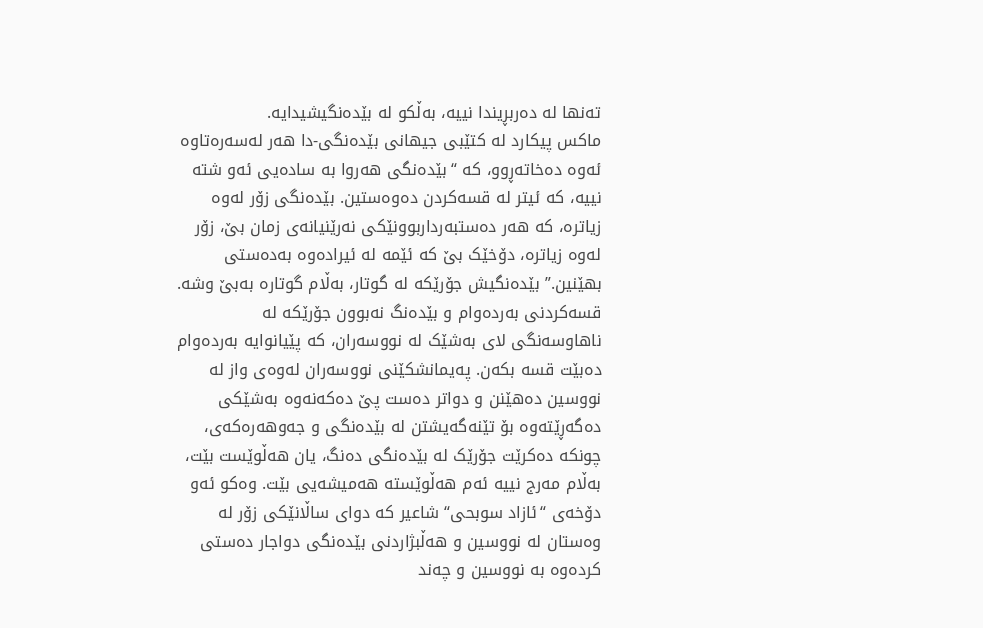تەنها لە دەربڕیندا نییە، بەڵکو لە بێدەنگیشیدایە.
ماکس پیکارد لە کتێبی جیهانی بێدەنگی-دا هەر لەسەرەتاوە ئەوە دەخاتەڕوو، کە “بێدەنگی هەروا بە سادەیی ئەو شتە نییە، کە ئیتر لە قسەکردن دەوەستین. بێدەنگی زۆر لەوە زیاترە، کە هەر دەستبەرداربوونێکی نەرێنیانەی زمان بێ، زۆر لەوە زیاترە، دۆخێک بێ کە ئێمە لە ئیرادەوە بەدەستی بهێنین.” بێدەنگیش جۆرێکە لە گوتار، بەڵام گوتارە بەبێ وشە. قسەکردنی بەردەوام و بێدەنگ نەبوون جۆرێکە لە ناهاوسەنگی لای بەشێک لە نووسەران، کە پێیانوایە بەردەوام دەبێت قسە بکەن. پەیمانشکێنی نووسەران لەوەی واز لە نووسین دەهێنن و دواتر دەست پێ دەکەنەوە بەشێکی دەگەڕێتەوە بۆ تێنەگەیشتن لە بێدەنگی و جەوهەرەکەی، چونکە دەکرێت جۆرێک لە بێدەنگی دەنگ، یان هەڵوێست بێت، بەڵام مەرج نییە ئەم هەڵوێستە هەمیشەیی بێت. وەکو ئەو دۆخەی “ئازاد سوبحی“ شاعیر کە دوای ساڵانێکی زۆر لە وەستان لە نووسین و هەڵبژاردنی بێدەنگی دواجار دەستی کردەوە بە نووسین و چەند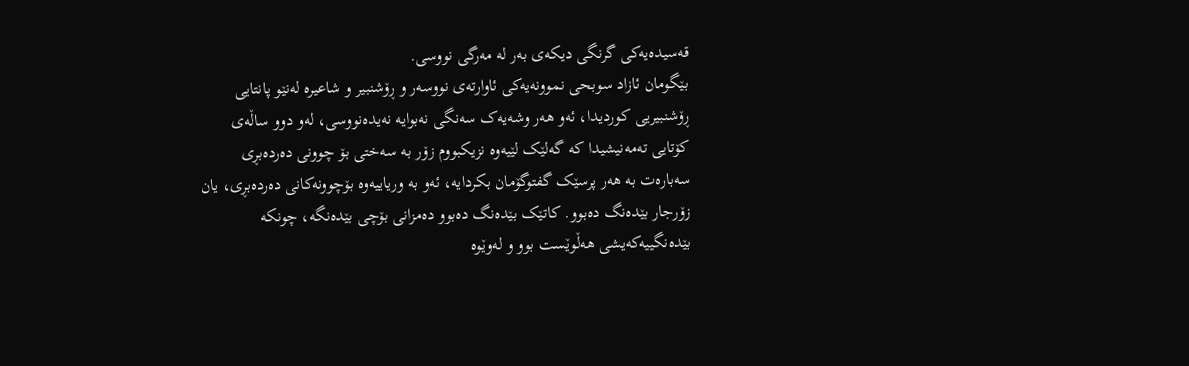قەسیدەیەکی گرنگی دیکەی بەر لە مەرگی نووسی.
بێگومان ئازاد سوبحی نموونەیەکی ئاوارتەی نووسەر و ڕۆشنبیر و شاعیرە لەنێو پانتایی ڕۆشنبیریی کوردیدا، ئەو هەر وشەیەک سەنگی نەبوایە نەیدەنووسی، لەو دوو ساڵەی کۆتایی تەمەنیشیدا کە گەلێک لێیەوە نزیکبووم زۆر بە سەختی بۆ چوونی دەردەبڕی سەبارەت بە هەر پرسێک گفتوگۆمان بکردایە، ئەو بە وریاییەوە بۆچوونەکانی دەردەبڕی، یان زۆرجار بێدەنگ دەبوو. کاتێک بێدەنگ دەبوو دەمزانی بۆچی بێدەنگە، چونکە بێدەنگییەکەیشی هەڵوێست بوو و لەوێوە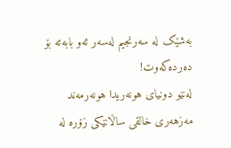بەشێک لە سەرنجیم لەسەر ئەو بابەتە بۆ دەردەکەوت!
لەنێو دونیای هونەریدا هونەرمەند مەزهەری خالقی ساڵانێکی زۆرە لە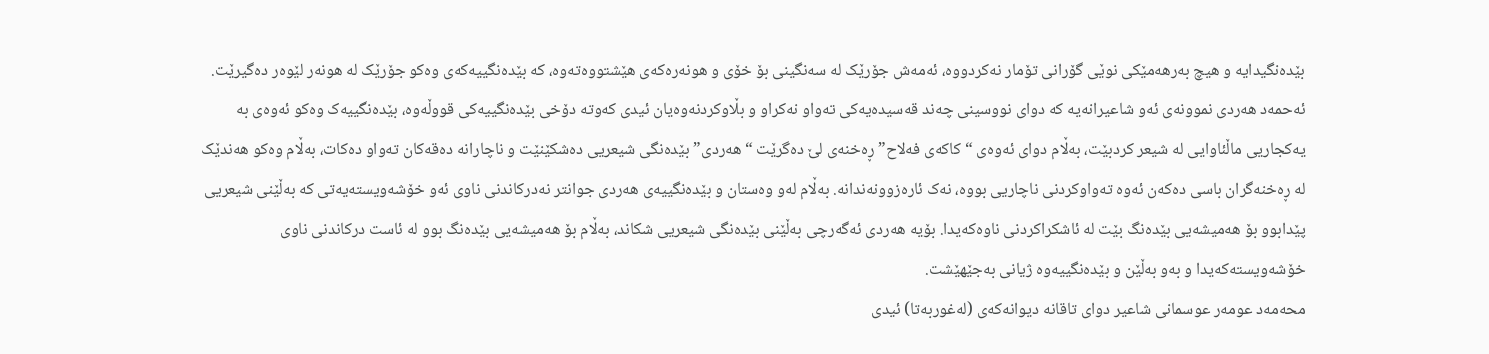بێدەنگیدایە و هیچ بەرهەمێکی نوێی گۆرانی تۆمار نەکردووە، ئەمەش جۆرێک لە سەنگینی بۆ خۆی و هونەرەکەی هێشتووەتەوە، کە بێدەنگییەکەی وەکو جۆرێک لە هونەر لێوەر دەگیرێت.
ئەحمەد هەردی نموونەی ئەو شاعیرانەیە کە دوای نووسینی چەند قەسیدەیەکی تەواو نەکراو و بڵاوکردنەوەیان ئیدی کەوتە دۆخی بێدەنگییەکی قووڵەوە، بێدەنگییەک وەکو ئەوەی بە یەکجاریی ماڵئاوایی لە شیعر کردبێت، بەڵام دوای ئەوەی “کاکەی فەلاح” ڕەخنەی لێ دەگرێت “هەردی” بێدەنگی شیعریی دەشکێنێت و ناچارانە دەقەکان تەواو دەکات، بەڵام وەکو هەندێک لە ڕەخنەگران باسی دەکەن ئەوە تەواوکردنی ناچاریی بووە، نەک ئارەزوونەندانە. بەڵام لەو وەستان و بێدەنگییەی هەردی جوانتر نەدرکاندنی ناوی ئەو خۆشەویستەیەتی کە بەڵێنی شیعریی پێدابوو بۆ هەمیشەیی بێدەنگ بێت لە ئاشکراکردنی ناوەکەیدا. بۆیە هەردی ئەگەرچی بەڵێنی بێدەنگی شیعریی شکاند، بەڵام بۆ هەمیشەیی بێدەنگ بوو لە ئاست درکاندنی ناوی خۆشەویستەکەیدا و بەو بەڵێن و بێدەنگییەوە ژیانی بەجێهێشت.
محەمەد عومەر عوسمانی شاعیر دوای تاقانە دیوانەکەی (لەغوربەتا) ئیدی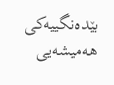بێدەنگییەکی هەمیشەیی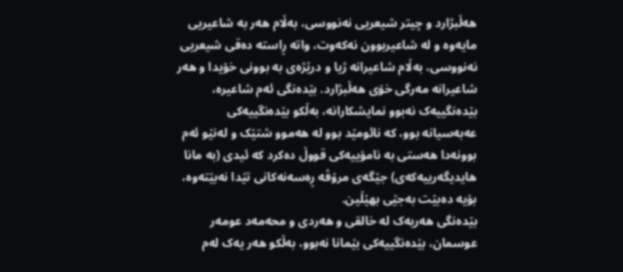هەڵبژارد و چیتر شیعریی نەنووسی، بەڵام هەر بە شاعیریی مایەوە و لە شاعیربوون نەکەوت، واتە ڕاستە دەقی شیعریی نەنووسی، بەڵام شاعیرانە ژیا و درێژەی بە بوونی خۆیدا و هەر شاعیرانە مەرگی خۆی هەڵبژارد. بێدەنگی ئەم شاعیرە، بێدەنگییەک نەبوو نمایشکارانە، بەڵکو بێدەنگییەکی عەبەسیانە بوو، کە نائومێد بوو لە هەموو شتێک و لەنێو ئەم بوونەدا هەستی بە نامۆییەکی قووڵ دەکرد کە ئیدی (بە مانا هایدیگەرییەکەی) جێگەی مرۆڤە ڕەسەنەکانی تێدا نەبێتەوە، بۆیە دەبێت بەجێی بهێڵین.
بێدەنگی هەریەک لە خالقی و هەردی و محەمەد عومەر عوسمان، بێدەنگییەکی بێمانا نەبوو، بەڵکو هەر یەک لەم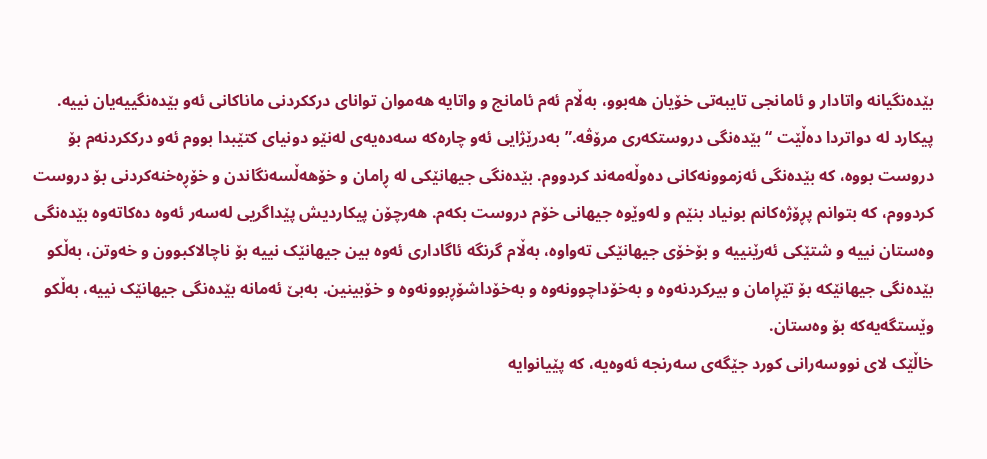بێدەنگیانە واتادار و ئامانجی تایبەتی خۆیان هەبوو، بەڵام ئەم ئامانج و واتایە هەموان توانای درککردنی ماناکانی ئەو بێدەنگییەیان نییە.
پیکارد لە دواتردا دەڵێت “بێدەنگی دروستکەری مرۆڤە.” بەدرێژایی ئەو چارەکە سەدەیەی لەنێو دونیای کتێبدا بووم ئەو درککردنەم بۆ دروست بووە، کە بێدەنگی ئەزموونەکانی دەوڵەمەند کردووم. بێدەنگی جیهانێکی لە ڕامان و خۆهەڵسەنگاندن و خۆڕەخنەکردنی بۆ دروست کردووم، کە بتوانم پڕۆژەکانم بونیاد بنێم و لەوێوە جیهانی خۆم دروست بکەم. هەرچۆن پیکاردیش پێداگریی لەسەر ئەوە دەکاتەوە بێدەنگی وەستان نییە و شتێکی ئەرێنییە و بۆخۆی جیهانێکی تەواوە، بەڵام گرنگە ئاگاداری ئەوە بین جیهانێک نییە بۆ ناچالاکبوون و خەوتن، بەڵکو بێدەنگی جیهانێکە بۆ تێڕامان و بیرکردنەوە و بەخۆداچوونەوە و بەخۆداشۆڕبوونەوە و خۆبینین. بەبێ ئەمانە بێدەنگی جیهانێک نییە، بەڵکو وێستگەیەکە بۆ وەستان.
خاڵێک لای نووسەرانی کورد جێگەی سەرنجە ئەوەیە، کە پێیانوایە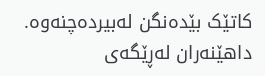کاتێک بێدەنگن لەبیردەچنەوە. داهێنەران لەڕێگەی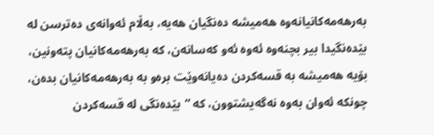بەرهەمەکانیانەوە هەمیشە دەنگیان هەیە، بەڵام ئەوانەی دەترسن لە بێدەنگیدا بیر بچنەوە ئەوە ئەو کەسانەن، کە بەرهەمەکانیان پتەونین، بۆیە هەمیشە بە قسەکردن دەیانەوێت برەو بە بەرهەمەکانیان بدەن، چونکە ئەوان بەوە نەگەیشتوون، کە “بێدەنگی لە قسەکردن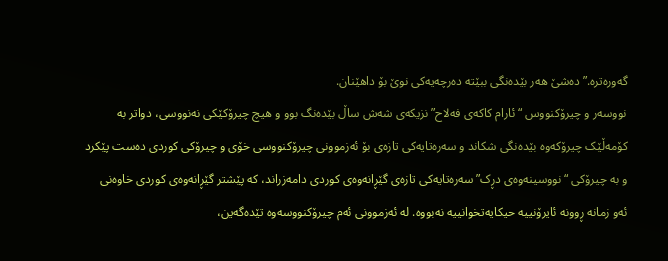گەورەترە.” دەشێ هەر بێدەنگی ببێتە دەرچەیەکی نوێ بۆ داهێنان.
نووسەر و چیرۆکنووس “ئارام کاکەی فەلاح” نزیکەی شەش ساڵ بێدەنگ بوو و هیچ چیرۆکێکی نەنووسی، دواتر بە کۆمەڵێک چیرۆکەوە بێدەنگی شکاند و سەرەتایەکی تازەی بۆ ئەزموونی چیرۆکنووسی خۆی و چیرۆکی کوردی دەست پێکرد و بە چیرۆکی “نووسینەوەی دڕک” سەرەتایەکی تازەی گێڕانەوەی کوردی دامەزراند، کە پێشتر گێڕانەوەی کوردی خاوەنی ئەو زمانە ڕوونە ئایرۆنییە حیکایەتخوانییە نەبووە. لە ئەزموونی ئەم چیرۆکنووسەوە تێدەگەین،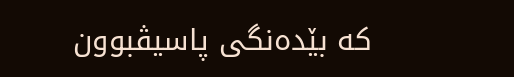کە بێدەنگی پاسیڤبوون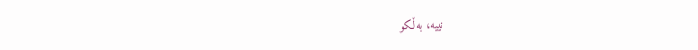نییە، بەڵکو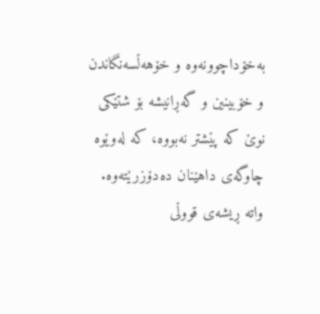بەخۆداچوونەوە و خۆهەڵسەنگاندن و خۆبینین و گەڕانیشە بۆ شتێکی نوێ کە پێشتر نەبووە، کە لەوێوە چاوگەی داهێنان دەدۆزرێتەوە. واتە ڕیشەی قووڵی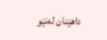داهێنان لەنێو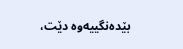بێدەنگییەوە دێت،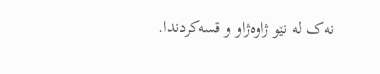نەک لە نێو ژاوەژاو و قسەکردندا.